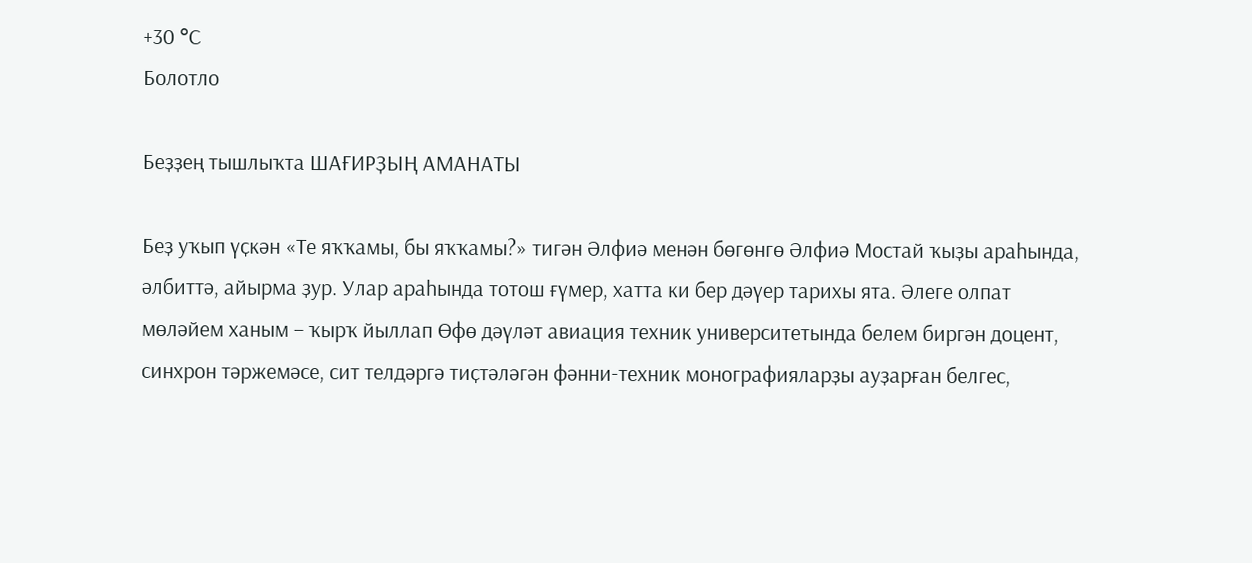+30 °С
Болотло

Беҙҙең тышлыҡта ШАҒИРҘЫҢ АМАНАТЫ

Беҙ уҡып үҫкән «Те яҡҡамы, бы яҡҡамы?» тигән Әлфиә менән бөгөнгө Әлфиә Мостай ҡыҙы араһында, әлбиттә, айырма ҙур. Улар араһында тотош ғүмер, хатта ки бер дәүер тарихы ята. Әлеге олпат мөләйем ханым – ҡырҡ йыллап Өфө дәүләт авиация техник университетында белем биргән доцент, синхрон тәржемәсе, сит телдәргә тиҫтәләгән фәнни-техник монографияларҙы ауҙарған белгес,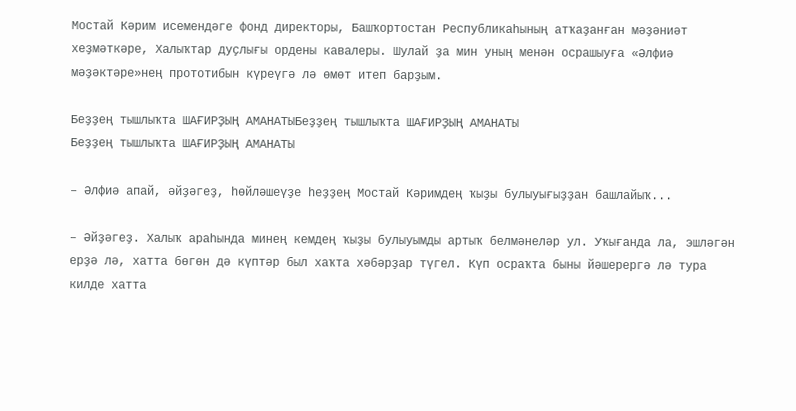Мостай Кәрим исемендәге фонд директоры, Башҡортостан Республикаһының атҡаҙанған мәҙәниәт хеҙмәткәре, Халыҡтар дуҫлығы ордены кавалеры. Шулай ҙа мин уның менән осрашыуға «Әлфиә мәҙәктәре»нең прототибын күреүгә лә өмөт итеп барҙым.

Беҙҙең тышлыҡта ШАҒИРҘЫҢ АМАНАТЫБеҙҙең тышлыҡта ШАҒИРҘЫҢ АМАНАТЫ
Беҙҙең тышлыҡта ШАҒИРҘЫҢ АМАНАТЫ

– Әлфиә апай, әйҙәгеҙ, һөйләшеүҙе һеҙҙең Мостай Кәримдең ҡыҙы булыуығыҙҙан башлайыҡ...

– Әйҙәгеҙ. Халыҡ араһында минең кемдең ҡыҙы булыуымды артыҡ белмәнеләр ул. Уҡығанда ла, эшләгән ерҙә лә, хатта бөгөн дә күптәр был хаҡта хәбәрҙар түгел. Күп осраҡта быны йәшерергә лә тура килде хатта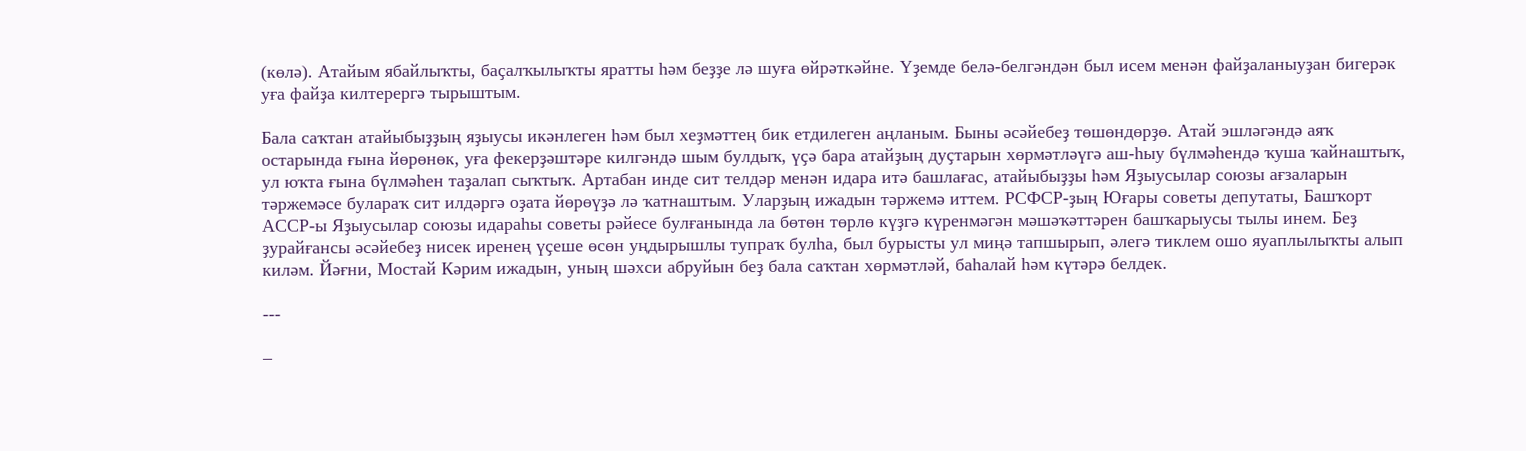(көлә). Атайым ябайлыҡты, баҫалҡылыҡты яратты һәм беҙҙе лә шуға өйрәткәйне. Үҙемде белә-белгәндән был исем менән файҙаланыуҙан бигерәк уға файҙа килтерергә тырыштым.

Бала саҡтан атайыбыҙҙың яҙыусы икәнлеген һәм был хеҙмәттең бик етдилеген аңланым. Быны әсәйебеҙ төшөндөрҙө. Атай эшләгәндә аяҡ остарында ғына йөрөнөк, уға фекерҙәштәре килгәндә шым булдыҡ, үҫә бара атайҙың дуҫтарын хөрмәтләүгә аш-һыу бүлмәһендә ҡуша ҡайнаштыҡ, ул юҡта ғына бүлмәһен таҙалап сыҡтыҡ. Артабан инде сит телдәр менән идара итә башлағас, атайыбыҙҙы һәм Яҙыусылар союзы ағзаларын тәржемәсе булараҡ сит илдәргә оҙата йөрөүҙә лә ҡатнаштым. Уларҙың ижадын тәржемә иттем. РСФСР-ҙың Юғары советы депутаты, Башҡорт АССР-ы Яҙыусылар союзы идараһы советы рәйесе булғанында ла бөтөн төрлө күҙгә күренмәгән мәшәҡәттәрен башҡарыусы тылы инем. Беҙ ҙурайғансы әсәйебеҙ нисек иренең үҫеше өсөн уңдырышлы тупраҡ булһа, был бурысты ул миңә тапшырып, әлегә тиклем ошо яуаплылыҡты алып киләм. Йәғни, Мостай Кәрим ижадын, уның шәхси абруйын беҙ бала саҡтан хөрмәтләй, баһалай һәм күтәрә белдек.

---

–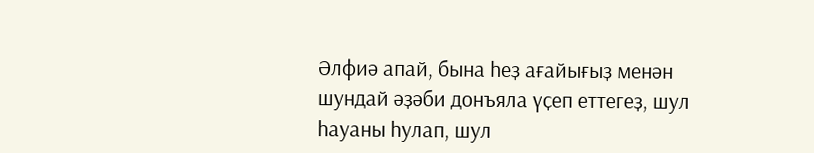Әлфиә апай, бына һеҙ ағайығыҙ менән шундай әҙәби донъяла үҫеп еттегеҙ, шул һауаны һулап, шул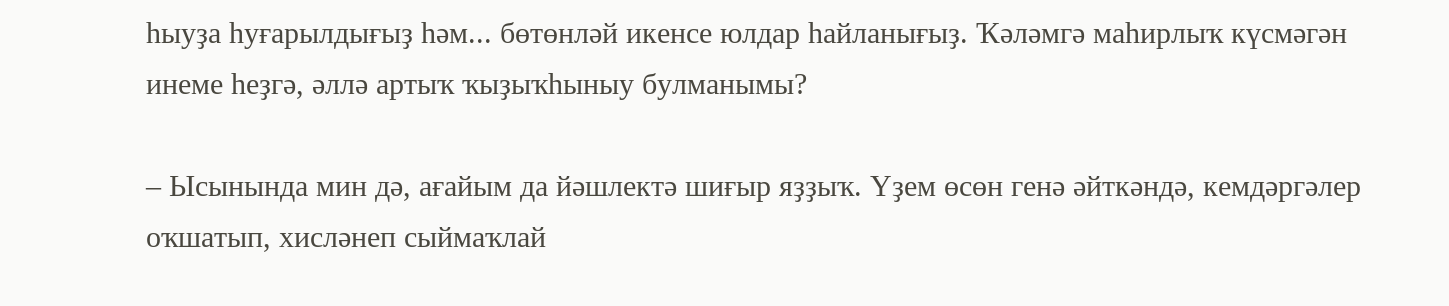һыуҙа һуғарылдығыҙ һәм... бөтөнләй икенсе юлдар һайланығыҙ. Ҡәләмгә маһирлыҡ күсмәгән инеме һеҙгә, әллә артыҡ ҡыҙыҡһыныу булманымы?

– Ысынында мин дә, ағайым да йәшлектә шиғыр яҙҙыҡ. Үҙем өсөн генә әйткәндә, кемдәргәлер оҡшатып, хисләнеп сыймаҡлай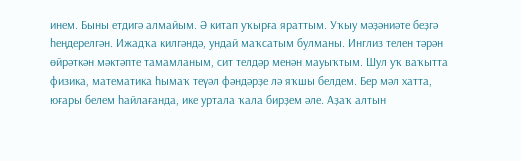инем. Быны етдигә алмайым. Ә китап уҡырға яраттым. Уҡыу мәҙәниәте беҙгә һеңдерелгән. Ижадҡа килгәндә, ундай маҡсатым булманы. Инглиз телен тәрән өйрәткән мәктәпте тамамланым, сит телдәр менән мауыҡтым. Шул уҡ ваҡытта физика, математика һымаҡ теүәл фәндәрҙе лә яҡшы белдем. Бер мәл хатта, юғары белем һайлағанда, ике уртала ҡала бирҙем әле. Аҙаҡ алтын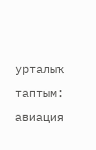урталыҡ таптым: авиация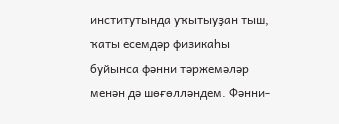институтында уҡытыуҙан тыш, ҡаты есемдәр физикаһы буйынса фәнни тәржемәләр менән дә шөғөлләндем. Фәнни-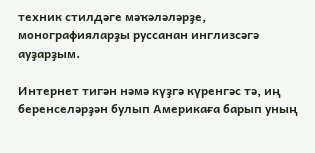техник стилдәге мәҡәләләрҙе, монографияларҙы руссанан инглизсәгә ауҙарҙым.

Интернет тигән нәмә күҙгә күренгәс тә, иң беренселәрҙән булып Америкаға барып уның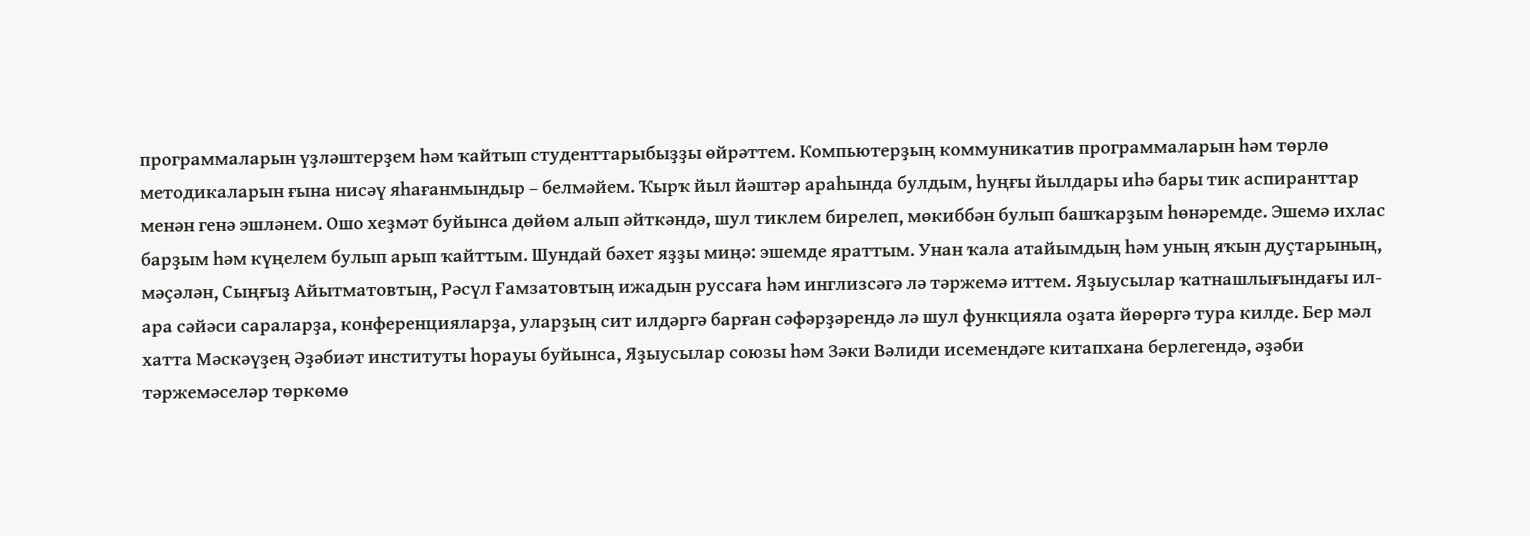программаларын үҙләштерҙем һәм ҡайтып студенттарыбыҙҙы өйрәттем. Компьютерҙың коммуникатив программаларын һәм төрлө методикаларын ғына нисәү яһағанмындыр – белмәйем. Ҡырҡ йыл йәштәр араһында булдым, һуңғы йылдары иһә бары тик аспиранттар менән генә эшләнем. Ошо хеҙмәт буйынса дөйөм алып әйткәндә, шул тиклем бирелеп, мөкиббән булып башҡарҙым һөнәремде. Эшемә ихлас барҙым һәм күңелем булып арып ҡайттым. Шундай бәхет яҙҙы миңә: эшемде яраттым. Унан ҡала атайымдың һәм уның яҡын дуҫтарының, мәҫәлән, Сыңғыҙ Айытматовтың, Рәсүл Ғамзатовтың ижадын руссаға һәм инглизсәгә лә тәржемә иттем. Яҙыусылар ҡатнашлығындағы ил-ара сәйәси сараларҙа, конференцияларҙа, уларҙың сит илдәргә барған сәфәрҙәрендә лә шул функцияла оҙата йөрөргә тура килде. Бер мәл хатта Мәскәүҙең Әҙәбиәт институты һорауы буйынса, Яҙыусылар союзы һәм Зәки Вәлиди исемендәге китапхана берлегендә, әҙәби тәржемәселәр төркөмө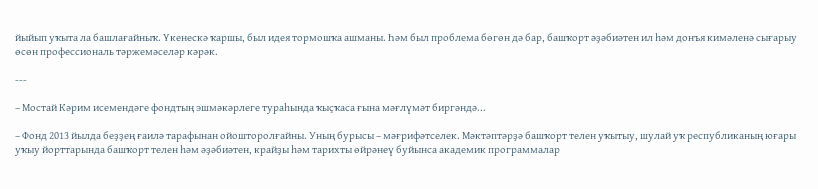йыйып уҡыта ла башлағайныҡ. Үкенескә ҡаршы, был идея тормошҡа ашманы. Һәм был проблема бөгөн дә бар, башҡорт әҙәбиәтен ил һәм донъя кимәленә сығарыу өсөн профессиональ тәржемәселәр кәрәк.

---

– Мостай Кәрим исемендәге фондтың эшмәкәрлеге тураһында ҡыҫҡаса ғына мәғлүмәт биргәндә...

– Фонд 2013 йылда беҙҙең ғаилә тарафынан ойошторолғайны. Уның бурысы – мәғрифәтселек. Мәктәптәрҙә башҡорт телен уҡытыу, шулай уҡ республиканың юғары уҡыу йорттарында башҡорт телен һәм әҙәбиәтен, крайҙы һәм тарихты өйрәнеү буйынса академик программалар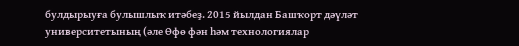булдырыуға булышлыҡ итәбеҙ. 2015 йылдан Башҡорт дәүләт университетының (әле Өфө фән һәм технологиялар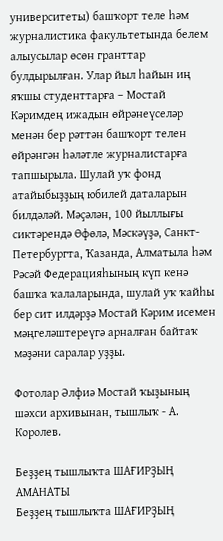университеты) башҡорт теле һәм журналистика факультетында белем алыусылар өсөн гранттар булдырылған. Улар йыл һайын иң яҡшы студенттарға – Мостай Кәримдең ижадын өйрәнеүселәр менән бер рәттән башҡорт телен өйрәнгән һәләтле журналистарға тапшырыла. Шулай уҡ фонд атайыбыҙҙың юбилей даталарын билдәләй. Мәҫәлән, 100 йыллығы сиктәрендә Өфөлә, Мәскәүҙә, Санкт-Петербургта, Ҡазанда, Алматыла һәм Рәсәй Федерацияһының күп кенә башҡа ҡалаларында, шулай уҡ ҡайһы бер сит илдәрҙә Мостай Кәрим исемен мәңгеләштереүгә арналған байтаҡ мәҙәни саралар уҙҙы.

Фотолар Әлфиә Мостай ҡыҙының шәхси архивынан, тышлыҡ - А. Королев.

Беҙҙең тышлыҡта ШАҒИРҘЫҢ АМАНАТЫ
Беҙҙең тышлыҡта ШАҒИРҘЫҢ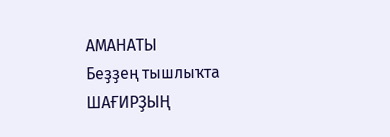АМАНАТЫ
Беҙҙең тышлыҡта ШАҒИРҘЫҢ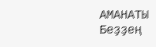АМАНАТЫ
Беҙҙең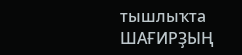тышлыҡта ШАҒИРҘЫҢ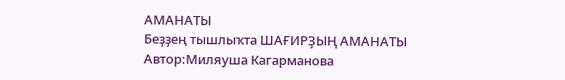АМАНАТЫ
Беҙҙең тышлыҡта ШАҒИРҘЫҢ АМАНАТЫ
Автор:Миляуша Кагарманова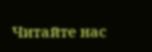Читайте нас